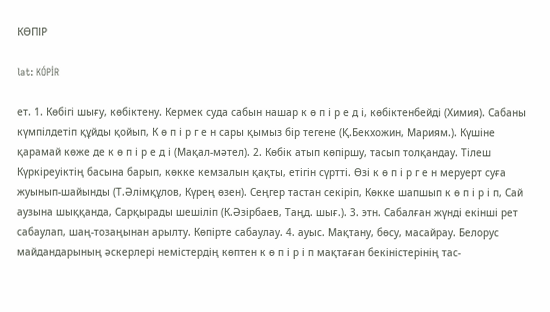КӨПІР

lat: KÓPİR

ет. 1. Көбігі шығу, көбіктену. Кермек суда сабын нашар к ө п і р е д і, көбіктенбейді (Химия). Сабаны күмпілдетіп құйды қойып, К ө п і р г е н сары қымыз бір тегене (Қ.Бекхожин, Мариям.). Күшіне қарамай көже де к ө п і р е д і (Мақал-мәтел). 2. Көбік атып көпіршу, тасып толқандау. Тілеш Күркіреуіктің басына барып, көкке кемзалын қақты, етігін сүртті. Өзі к ө п і р г е н меруерт суға жуынып-шайынды (Т.Әлімқұлов, Күрең өзен). Сеңгер тастан секіріп, Көкке шапшып к ө п і р і п, Сай аузына шыққанда, Сарқырады шешіліп (К.Әзірбаев, Таңд. шығ.). 3. этн. Сабалған жүнді екінші рет сабаулап, шаң-тозаңынан арылту. Көпірте сабаулау. 4. ауыс. Мақтану, бөсу, масайрау. Белорус майдандарының әскерлері немістердің көптен к ө п і р і п мақтаған бекіністерінің тас-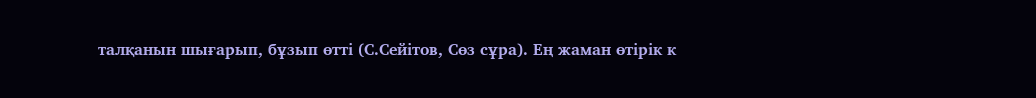талқанын шығарып, бұзып өтті (С.Сейітов, Сөз сұра). Ең жаман өтірік к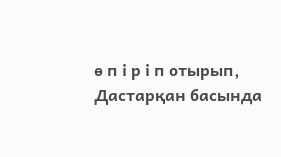ө п і р і п отырып, Дастарқан басында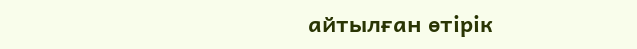айтылған өтірік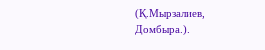(Қ.Мырзалиев, Домбыра.).